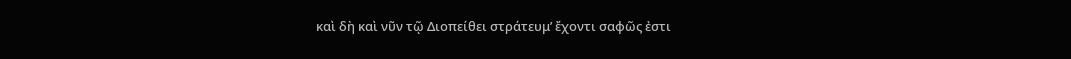καὶ δὴ καὶ νῦν τῷ Διοπείθει στράτευμʼ ἔχοντι σαφῶς ἐστι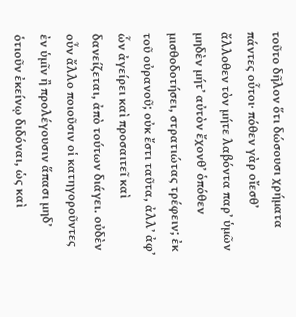τοῦτο δῆλον ὅτι δώσουσι χρήματα πάντες οὗτοι· πόθεν γὰρ οἴεσθʼ ἄλλοθεν τὸν μήτε λαβόντα παρʼ ὑμῶν μηδὲν μήτʼ αὐτὸν ἔχονθʼ ὁπόθεν μισθοδοτήσει, στρατιώτας τρέφειν; ἐκ τοῦ οὐρανοῦ; οὐκ ἔστι ταῦτα, ἀλλʼ ἀφʼ ὧν ἀγείρει καὶ προσαιτεῖ καὶ δανείζεται, ἀπὸ τούτων διάγει. οὐδὲν οὖν ἄλλο ποιοῦσιν οἱ κατηγοροῦντες ἐν ὑμῖν ἢ προλέγουσιν ἅπασι μηδʼ ὁτιοῦν ἐκείνῳ διδόναι, ὡς καὶ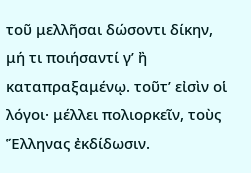τοῦ μελλῆσαι δώσοντι δίκην, μή τι ποιήσαντί γʼ ἢ καταπραξαμένῳ. τοῦτʼ εἰσὶν οἱ λόγοι· μέλλει πολιορκεῖν, τοὺς Ἕλληνας ἐκδίδωσιν.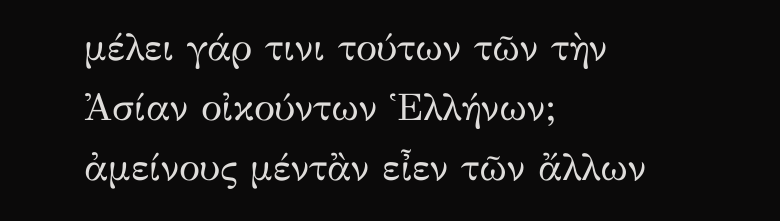μέλει γάρ τινι τούτων τῶν τὴν Ἀσίαν οἰκούντων Ἑλλήνων; ἀμείνους μέντἂν εἶεν τῶν ἄλλων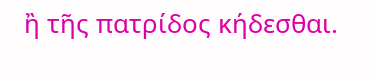ἢ τῆς πατρίδος κήδεσθαι.